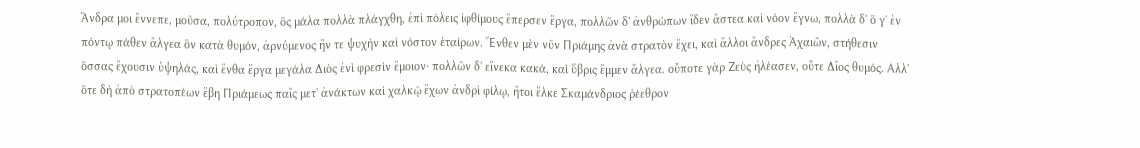Ἄνδρα μοι ἔννεπε, μοῦσα, πολύτροπον, ὃς μάλα πολλὰ πλάγχθη, ἐπὶ πόλεις ἱφθίμους ἔπερσεν ἔργα, πολλῶν δ' ἀνθρώπων ἴδεν ἄστεα καὶ νόον ἔγνω, πολλὰ δ' ὅ γ' ἐν πόντῳ πάθεν ἄλγεα ὃν κατὰ θυμόν, ἀρνύμενος ἥν τε ψυχὴν καὶ νόστον ἑταίρων. Ἔνθεν μὲν νῦν Πριάμης ἀνὰ στρατὸν ἔχει, καὶ ἄλλοι ἄνδρες Ἀχαιῶν, στήθεσιν ὅσσας ἔχουσιν ὑψηλάς, καὶ ἔνθα ἔργα μεγάλα Διὸς ἐνὶ φρεσὶν ἔμοιον· πολλῶν δ' εἵνεκα κακά, καὶ ὕβρις ἔμμεν ἄλγεα. οὔποτε γὰρ Ζεὺς ἠλέασεν, οὔτε Δῖος θυμός. Αλλ' ὅτε δὴ ἀπὸ στρατοπέων ἔβη Πριάμεως παῖς μετ' ἀνάκτων καὶ χαλκῷ ἔχων ἀνδρὶ φίλῳ, ἤτοι ἕλκε Σκαμάνδριος ῥέεθρον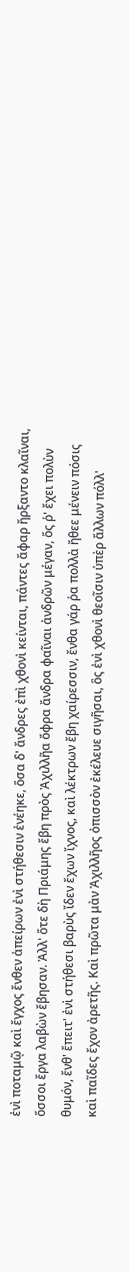ἐνὶ ποταμῷ καὶ ἔγχος ἔνθεν ἀπείρων ἐνὶ στήθεσιν ἐνέηκε, ὅσα δ' ἄνδρες ἐπὶ χθονὶ κείνται, πάντες ἄφαρ ἤρξαντο κλαῖναι, ὅσσοι ἔργα λαβὼν ἔβησαν. Ἀλλ' ὅτε δὴ Πριάμης ἔβη πρὸς Ἀχιλλῆα ὄφρα ἄνδρα φαῖναι ἀνδρῶν μέγαν, ὅς ῥ' ἔχει πολὺν θυμόν, ἔνθ' ἔπειτ' ἐνὶ στήθεσι βαρὺς ἴδεν ἔχων ἴχνος, καὶ λέκτρων ἔβη χαίρεσσιν, ἔνθα γάρ ῥα πολλὰ ἤθεε μένειν πόσις καὶ παῖδες ἔχον ἀρετῆς. Καὶ πρῶτα μὰν Ἀχιλλῆος ὀπισσὸν ἐκέλευε σιγῆσαι, ὃς ἐνὶ χθονὶ θεοῖσιν ὑπὲρ ἄλλων πόλλ'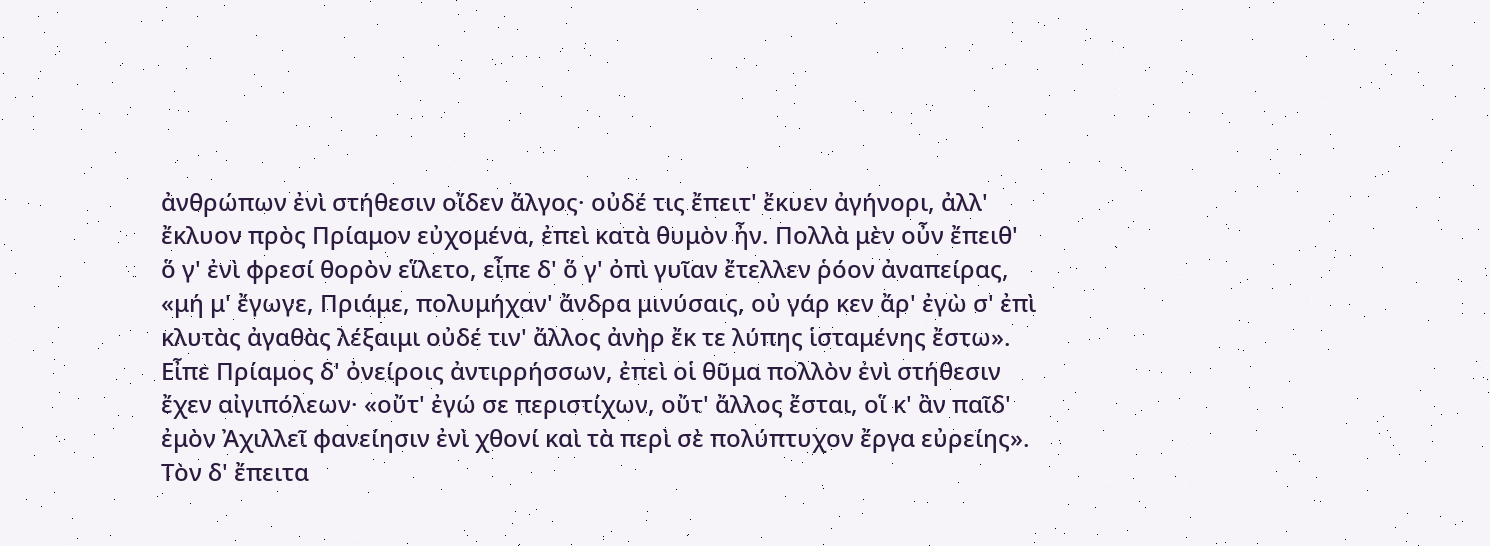ἀνθρώπων ἐνὶ στήθεσιν οἴδεν ἄλγος· οὐδέ τις ἔπειτ' ἔκυεν ἀγήνορι, ἀλλ' ἔκλυον πρὸς Πρίαμον εὐχομένα, ἐπεὶ κατὰ θυμὸν ἦν. Πολλὰ μὲν οὖν ἔπειθ' ὅ γ' ἐνὶ φρεσί θορὸν εἵλετο, εἶπε δ' ὅ γ' ὀπὶ γυῖαν ἔτελλεν ῥόον ἀναπείρας, «μή μ' ἔγωγε, Πριάμε, πολυμήχαν' ἄνδρα μινύσαις, οὐ γάρ κεν ἄρ' ἐγὼ σ' ἐπὶ κλυτὰς ἀγαθὰς λέξαιμι οὐδέ τιν' ἄλλος ἀνὴρ ἔκ τε λύπης ἱσταμένης ἔστω». Εἶπε Πρίαμος δ' ὀνείροις ἀντιρρήσσων, ἐπεὶ οἱ θῦμα πολλὸν ἐνὶ στήθεσιν ἔχεν αἰγιπόλεων· «οὔτ' ἐγώ σε περιστίχων, οὔτ' ἄλλος ἔσται, οἵ κ' ἂν παῖδ' ἐμὸν Ἀχιλλεῖ φανείησιν ἐνὶ χθονί καὶ τὰ περὶ σὲ πολύπτυχον ἔργα εὐρείης». Τὸν δ' ἔπειτα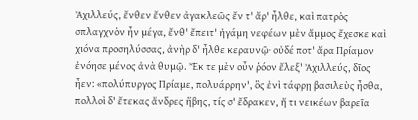Ἀχιλλεύς, ἔνθεν ἔνθεν ἀγακλεῶς ἔν τ' ἄρ' ἦλθε, καὶ πατρὸς σπλαγχνὸν ἦν μέγα, ἔνθ' ἔπειτ' ἠγάμη νεφέων μὲν ἄμμος ἔχεσκε καὶ χιόνα προσηλύσσας, ἀνὴρ δ' ἦλθε κεραυνῷ· οὐδέ ποτ' ἄρα Πρίαμον ἐνόησε μένος ἀνὰ θυμῷ. Ἔκ τε μὲν οὖν ῥόον ἔλεξ' Ἀχιλλεύς, δῖος ἦεν: «πολύπυργος Πρίαμε, πολυάρρην', ὃς ἐνὶ τάφρῃ βασιλεὺς ἦσθα, πολλοὶ δ' ἔτεκας ἄνδρες ἥβης, τίς σ' ἔδρακεν, ἤ τι νεικέων βαρεῖα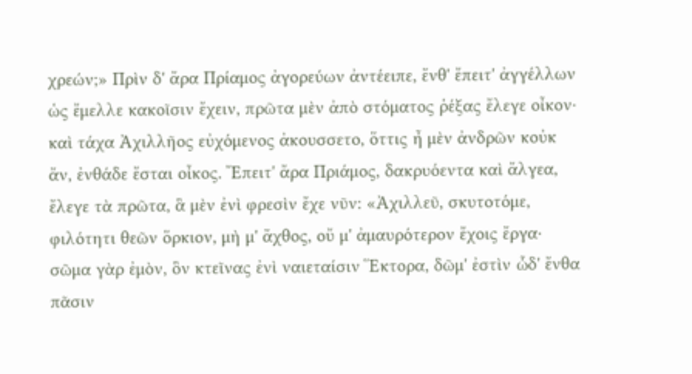χρεών;» Πρὶν δ' ἄρα Πρίαμος ἀγορεύων ἀντέειπε, ἔνθ' ἔπειτ' ἀγγέλλων ὡς ἔμελλε κακοῖσιν ἔχειν, πρῶτα μὲν ἀπὸ στόματος ῥέξας ἔλεγε οἶκον· καὶ τάχα Ἀχιλλῆος εὐχόμενος ἀκουσσετο, ὅττις ἦ μὲν ἀνδρῶν κοὐκ ἄν, ἐνθάδε ἔσται οἶκος. Ἔπειτ' ἄρα Πριάμος, δακρυόεντα καὶ ἄλγεα, ἔλεγε τὰ πρῶτα, ἃ μὲν ἐνὶ φρεσὶν ἔχε νῦν: «Ἀχιλλεῦ, σκυτοτόμε, φιλότητι θεῶν ὅρκιον, μὴ μ' ἄχθος, οὔ μ' ἀμαυρότερον ἔχοις ἔργα· σῶμα γὰρ ἐμὸν, ὃν κτεῖνας ἐνὶ ναιεταίσιν Ἕκτορα, δῶμ' ἐστὶν ὧδ' ἔνθα πᾶσιν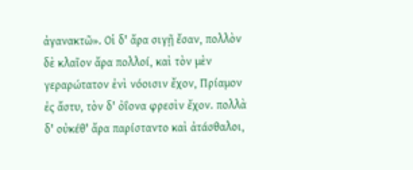ἀγανακτῶ». Οἱ δ' ἄρα σιγῇ ἔσαν, πολλὸν δὲ κλαῖον ἄρα πολλοί, καὶ τὸν μὲν γεραρώτατον ἐνὶ νόοισιν ἔχον, Πρίαμον ἐς ἄστυ, τὸν δ' ὀΐονα φρεσὶν ἔχον. πολλὰ δ' οὐκέθ' ἄρα παρίσταντο καὶ ἀτάσθαλοι,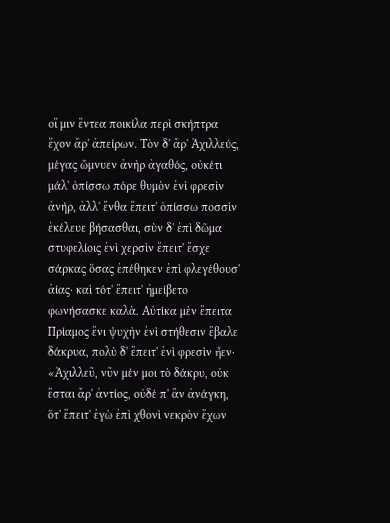οἳ μιν ἔντεα ποικίλα περὶ σκήπτρα ἔχον ἄρ' ἀπείρων. Τὸν δ' ἄρ' Ἀχιλλεύς, μέγας ὤμνυεν ἀνὴρ ἀγαθός, οὐκέτι μάλ' ὀπίσσω πόρε θυμὸν ἐνὶ φρεσὶν ἀνήρ, ἀλλ' ἔνθα ἔπειτ' ὀπίσσω ποσσὶν ἐκέλευε βήσασθαι, σὺν δ' ἐπὶ δῶμα στυφελίοις ἐνὶ χερσὶν ἔπειτ' ἔσχε σάρκας ὅσας ἐπέθηκεν ἐπὶ φλεγέθουσ' ἀίας· καὶ τότ' ἔπειτ' ἠμείβετο φωνήσασκε καλὰ. Αὐτίκα μὲν ἔπειτα Πρίαμος ἔνι ψυχὴν ἐνὶ στήθεσιν ἔβαλε δάκρυα, πολὺ δ' ἔπειτ' ἐνὶ φρεσὶν ἦεν· «Ἀχιλλεῦ, νῦν μέν μοι τὸ δάκρυ, οὐκ ἔσται ἄρ' ἀντίος, οὐδέ π' ἂν ἀνάγκη, ὅτ' ἔπειτ' ἐγὼ ἐπὶ χθονὶ νεκρὸν ἔχων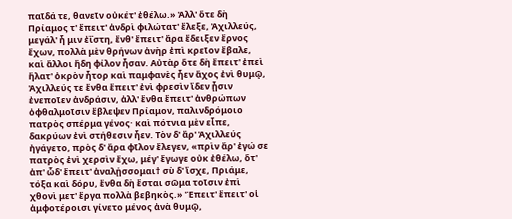παῖδά τε, θανεῖν οὐκέτ' ἐθέλω.» Ἀλλ' ὅτε δὴ Πρίαμος τ' ἔπειτ' ἀνδρὶ φιλώτατ' ἔλεξε, Ἀχιλλεύς, μεγάλ' ἦ μιν ἐΐστη, ἔνθ' ἔπειτ' ἄρα ἔδειξεν ἔρνος ἔχων, πολλὰ μὲν θρήνων ἀνὴρ ἐπὶ κρεῖον ἔβαλε, καὶ ἄλλοι ἤδη φίλον ἦσαν. Αὐτὰρ ὅτε δὴ ἔπειτ' ἐπεὶ ἤλατ' ὀκρὸν ἦτορ καὶ παμφανὲς ἦεν ἄχος ἐνὶ θυμῷ, Ἀχιλλεύς τε ἔνθα ἔπειτ' ἐνὶ φρεσὶν ἴδεν ᾗσιν ἐνεποῖεν ἀνδράσιν, ἀλλ' ἔνθα ἔπειτ' ἀνθρώπων ὀφθαλμοῖσιν ἔβλεψεν Πρίαμον, παλινδρόμοιο πατρὸς σπέρμα γένος· καὶ πότνια μὲν εἶπε, δακρύων ἐνὶ στήθεσιν ἦεν. Τὸν δ' ἄρ' Ἀχιλλεύς ἠγάγετο, πρὸς δ' ἄρα φῖλον ἔλεγεν, «πρὶν ἄρ' ἐγώ σε πατρὸς ἐνὶ χερσὶν ἔχω, μέγ' ἔγωγε οὐκ ἐθέλω, ὅτ' ἀπ' ὧδ' ἔπειτ' ἀναλῄσσομαι† σὺ δ' ἴσχε, Πριάμε, τόξα καὶ δόρυ, ἔνθα δὴ ἔσται σῶμα τοῖσιν ἐπὶ χθονὶ μετ' ἔργα πολλὰ βεβηκὸς.» Ἔπειτ' ἔπειτ' οἱ ἀμφοτέροισι γίνετο μένος ἀνὰ θυμῷ,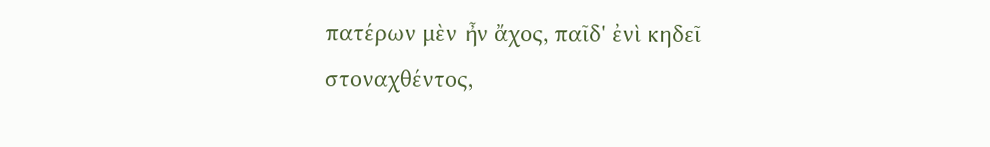πατέρων μὲν ἦν ἄχος, παῖδ' ἐνὶ κηδεῖ στοναχθέντος,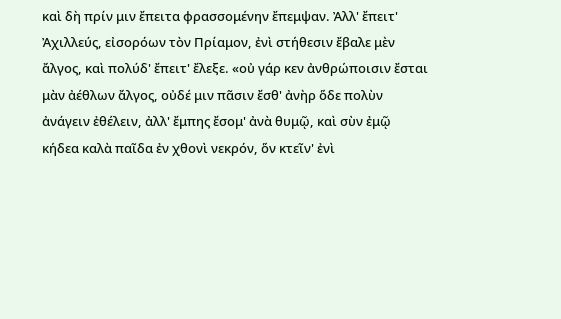καὶ δὴ πρίν μιν ἔπειτα φρασσομένην ἔπεμψαν. Ἀλλ' ἔπειτ' Ἀχιλλεύς, εἰσορόων τὸν Πρίαμον, ἐνὶ στήθεσιν ἔβαλε μὲν ἄλγος, καὶ πολύδ' ἔπειτ' ἔλεξε. «οὐ γάρ κεν ἀνθρώποισιν ἔσται μὰν ἀέθλων ἄλγος, οὐδέ μιν πᾶσιν ἔσθ' ἀνὴρ ὅδε πολὺν ἀνάγειν ἐθέλειν, ἀλλ' ἔμπης ἔσομ' ἀνὰ θυμῷ, καὶ σὺν ἐμῷ κήδεα καλὰ παῖδα ἐν χθονὶ νεκρόν, ὅν κτεῖν' ἐνὶ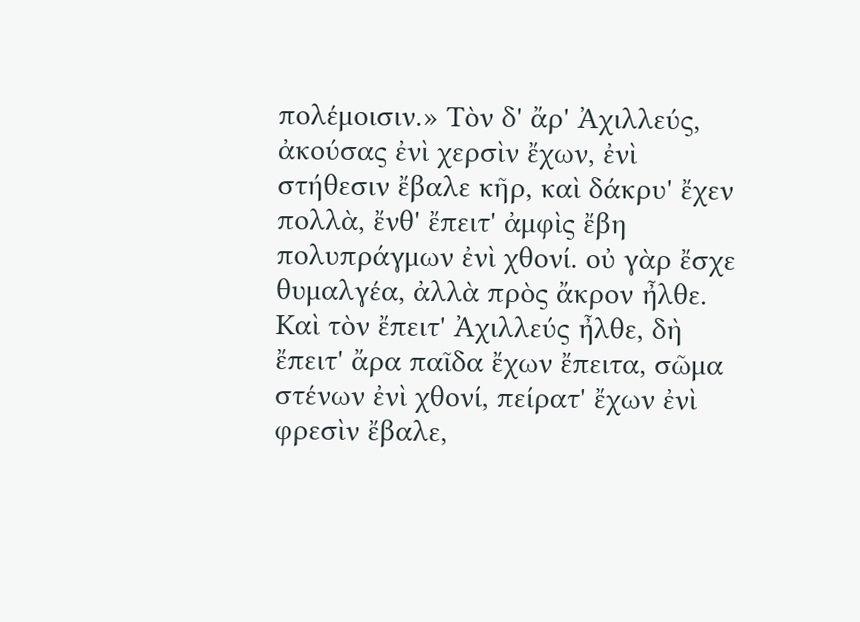πολέμοισιν.» Τὸν δ' ἄρ' Ἀχιλλεύς, ἀκούσας ἐνὶ χερσὶν ἔχων, ἐνὶ στήθεσιν ἔβαλε κῆρ, καὶ δάκρυ' ἔχεν πολλὰ, ἔνθ' ἔπειτ' ἀμφὶς ἔβη πολυπράγμων ἐνὶ χθονί. οὐ γὰρ ἔσχε θυμαλγέα, ἀλλὰ πρὸς ἄκρον ἦλθε. Καὶ τὸν ἔπειτ' Ἀχιλλεύς ἦλθε, δὴ ἔπειτ' ἄρα παῖδα ἔχων ἔπειτα, σῶμα στένων ἐνὶ χθονί, πείρατ' ἔχων ἐνὶ φρεσὶν ἔβαλε,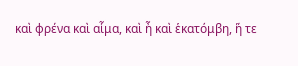καὶ φρένα καὶ αἷμα, καὶ ἦ καὶ ἑκατόμβη, ἥ τε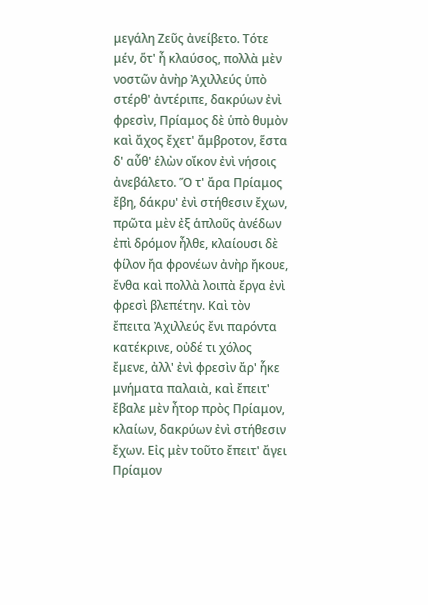μεγάλη Ζεῦς ἀνείβετο. Τότε μέν, ὅτ' ἦ κλαύσος, πολλὰ μὲν νοστῶν ἀνὴρ Ἀχιλλεύς ὑπὸ στέρθ' ἀντέριπε, δακρύων ἐνὶ φρεσὶν, Πρίαμος δὲ ὑπὸ θυμὸν καὶ ἄχος ἔχετ' ἄμβροτον, ἕστα δ' αὖθ' ἑλὼν οἴκον ἐνὶ νήσοις ἀνεβάλετο. Ὅ τ' ἄρα Πρίαμος ἔβη, δάκρυ' ἐνὶ στήθεσιν ἔχων, πρῶτα μὲν ἐξ ἁπλοῦς ἀνέδων ἐπὶ δρόμον ἦλθε, κλαίουσι δὲ φίλον ἤα φρονέων ἀνὴρ ἤκουε, ἔνθα καὶ πολλὰ λοιπὰ ἔργα ἐνὶ φρεσὶ βλεπέτην. Καὶ τὸν ἔπειτα Ἀχιλλεύς ἔνι παρόντα κατέκρινε, οὐδέ τι χόλος ἔμενε, ἀλλ' ἐνὶ φρεσὶν ἄρ' ἧκε μνήματα παλαιὰ, καὶ ἔπειτ' ἔβαλε μὲν ἦτορ πρὸς Πρίαμον, κλαίων, δακρύων ἐνὶ στήθεσιν ἔχων. Εἰς μὲν τοῦτο ἔπειτ' ἄγει Πρίαμον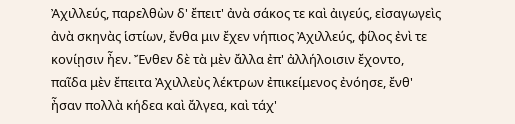Ἀχιλλεύς, παρελθὼν δ' ἔπειτ' ἀνὰ σάκος τε καὶ ἀιγεύς, εἰσαγωγεὶς ἀνὰ σκηνὰς ἱστίων, ἔνθα μιν ἔχεν νήπιος Ἀχιλλεύς, φίλος ἐνὶ τε κονίῃσιν ἦεν. Ἔνθεν δὲ τὰ μὲν ἄλλα ἐπ' ἀλλήλοισιν ἔχοντο, παῖδα μὲν ἔπειτα Ἀχιλλεὺς λέκτρων ἐπικείμενος ἐνόησε, ἔνθ' ἦσαν πολλὰ κήδεα καὶ ἄλγεα, καὶ τάχ'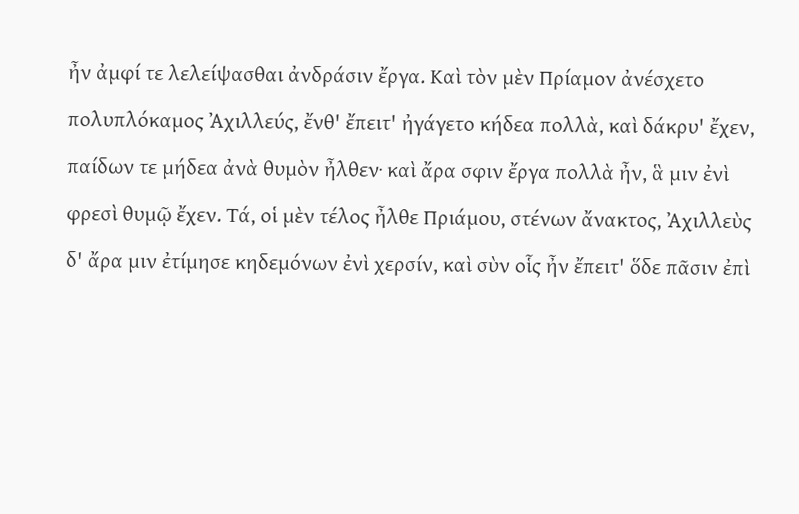ἦν ἀμφί τε λελείψασθαι ἀνδράσιν ἔργα. Καὶ τὸν μὲν Πρίαμον ἀνέσχετο πολυπλόκαμος Ἀχιλλεύς, ἔνθ' ἔπειτ' ἠγάγετο κήδεα πολλὰ, καὶ δάκρυ' ἔχεν, παίδων τε μήδεα ἀνὰ θυμὸν ἦλθεν· καὶ ἄρα σφιν ἔργα πολλὰ ἦν, ἃ μιν ἐνὶ φρεσὶ θυμῷ ἔχεν. Τά, οἱ μὲν τέλος ἦλθε Πριάμου, στένων ἄνακτος, Ἀχιλλεὺς δ' ἄρα μιν ἐτίμησε κηδεμόνων ἐνὶ χερσίν, καὶ σὺν οἷς ἦν ἔπειτ' ὅδε πᾶσιν ἐπὶ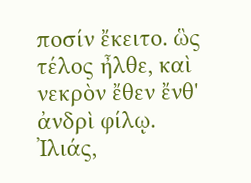ποσίν ἔκειτο. ὣς τέλος ἦλθε, καὶ νεκρὸν ἔθεν ἔνθ' ἀνδρὶ φίλῳ.
Ἰλιάς,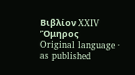Βιβλίον XXIV
Ὅμηρος
Original language · as published